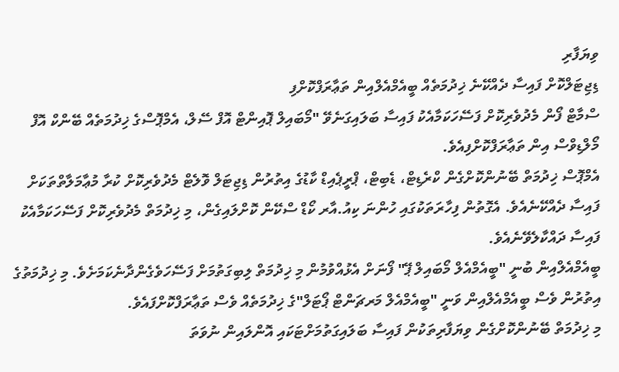ވިޔަފާރި
ޑިޖިޓަލްކޮށް ފައިސާ ދެއްކޭނެ ޚިދުމަތެއް ބީއެމްއެލްއިން ތަޢާރަފްކޮށްފި
ސްމާޓް ފޯން މެދުވެރިކޮށް ފަސޭހަކަމާއެކު ފައިސާ ބަލައިގަނެވޭ "މޯބައިލް ޕޮއިންޓް އޮފް ސޭލް، އެމްޕޮސްގެ ޚިދުމަތެއް ބޭންކް އޮފް މޯލްޑިވްސް އިން ތަޢާރަފްކޮށްފިއެވެ.
އެމްޕޮސް ޚިދުމަތް ބޭނުންކޮށްގެން ކްރެޑިޓް، ޑެބިޓް، ޕްރީޕެއިޑް ކާޑުގެ އިތުރުން ޑިޖިޓަލް ވޮލެޓް މެދުވެރިކޮށް ކުރާ މުޢާމަލާތްތަކަށް ފައިސާ ދެއްކޭނެއެވެ. އެގޮތުން ފިހާރަތަކުގައި ހުންނަ ކިއު.އާރ ކޯޑް ސްކޭން ކޮށްލައިގެން، މި ޚިދުމަތް މެދުވެރިކޮށް ފަސޭހަކަމާއެކު ފައިސާ ދައްކާލެވޭނެއެވެ.
ބީއެމްއެލްއިން ބުނީ "ބީއެމްއެލް މޯބައިލް ޕޭ" ފޯނަށް އެޅުއްވުމުން މި ޚިދުމަތް ލިބިގަތުމަށް ފަސޭހަވެގެންދާނެކަމަށެވެ. މި ޚިދުމަތުގެ އިތުރުން ވެސް ބީއެމްއެލްއިން ވަނީ "ބީއެމްއެލް މަރޗަންޓް ޕޯޓަލް"ގެ ޚިދުމަތެއް ވެސް ތަޢާރަފްކޮށްފައެވެ.
މި ޚިދުމަތް ބޭނުންކޮށްގެން ވިޔަފާރިތަކުން ފައިސާ ބަލައިގަތުމަށްޓަކައި އޮންލައިން ނުވަތަ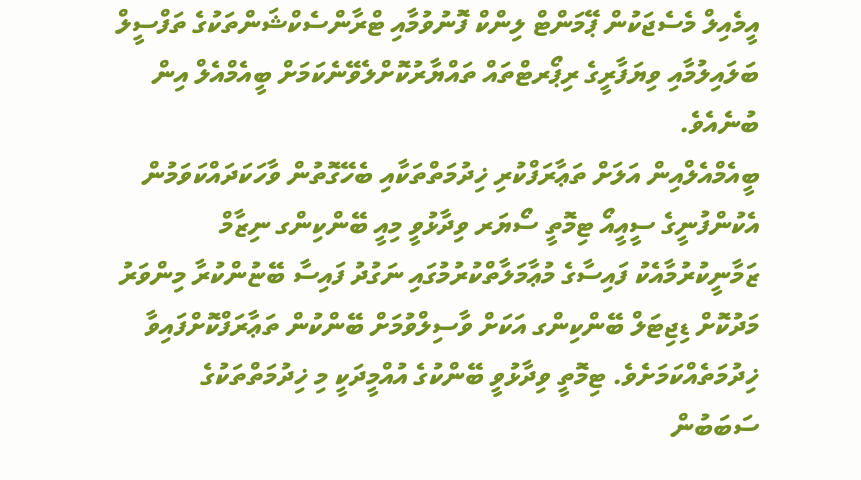އީމެއިލް މެސެޖަކުން ޕޭމަންޓް ލިންކް ފޮނުވުމާއި ޓްރާންސެކްޝަންތަކުގެ ތަފްސީލް ބަލައިލުމާއި ވިޔަފާރީގެ ރިޕޯރޓްތައް ތައްޔާރުކޮށްލެވޭނެކަމަށް ބީއެމްއެލް އިން ބުނެއެވެ.
ބީއެމްއެލްއިން އަލަށް ތަޢާރަފްކުރި ޚިދުމަތްތަކާއި ބެހޭގޮތުން ވާހަކަދައްކަވަމުން އެކުންފުނީގެ ސީއީއޯ ޓިމޮތީ ސޯޔަރ ވިދާޅުވީ މިއީ ބޭންކިންގ ނިޒާމް ޒަމާނީކުރުމާއެކު ފައިސާގެ މުޢާމަލާތްކުރުމުގައި ނަގުދު ފައިސާ ބޭޏުންކުރާ މިންވަރު މަދުކޮށް ޑިޖިޓަލް ބޭންކިންގ އަކަށް ވާސިލްވުމަށް ބޭންކުން ތަޢާރަފްކޮށްފައިވާ ޚިދުމަތެއްކަމަށެވެ. ޓިމޮތީ ވިދާޅުވީ ބޭންކުގެ އުއްމީދަކީ މި ޚިދުމަތްތަކުގެ ސަބަބުން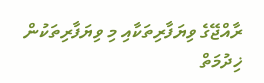ރާއްޖޭގެ ވިޔަފާރިތަކާއި މި ވިޔަފާރިތަކުން ޚިދުމަތް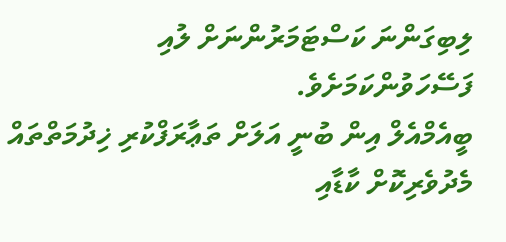ލިބިގަންނަ ކަސްޓަމަރުންނަށް ލުއި ފަސޭހަވުންކަމަށެވެ.
ބީއެމްއެލް އިން ބުނީ އަލަށް ތަޢާރަފްކުރި ޚިދުމަތްތައް މެދުވެރިކޮށް ކާޑާއި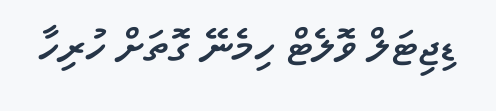ޑިޖިޓަލް ވޮލެޓް ހިމެނޭ ގޮތަށް ހުރިހާ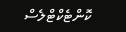ކޮންޓެކްޓްލެސް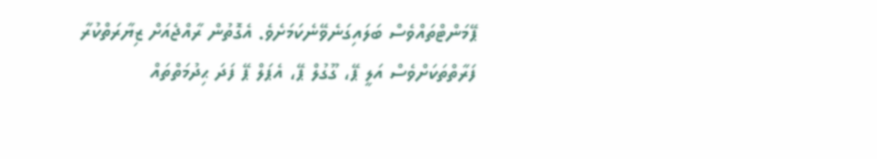ޕޭމަންޓްތައްވެސް ބަލައިގަނެވޭނެކަމަށެވެ. އެގޮތުން ރާއްޖެއަށް ޒިޔާރަތްކުރާ ފަރާތްތަކަށްވެސް އަލީ ޕޭ، ގޫގުލް ޕޭ، އެޕަލް ޕޭ ފަދަ ޙިދުމަތްތައް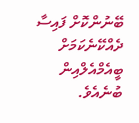ބޭނުންކޮށް ފައިސާ ދެއްކޭނެކަމަށް ބީއެމްއެލްއިން ބުނެއެވެ.